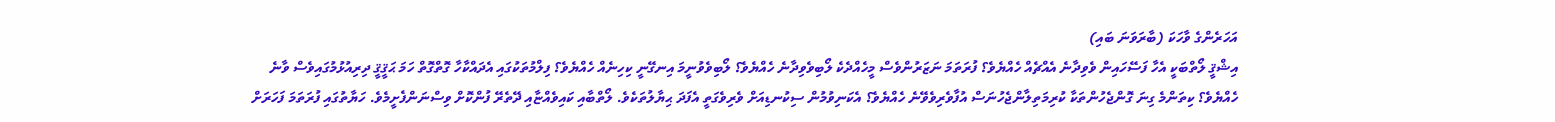އަހަރެންގެ ވާހަކަ (ބާރަވަނަ ބައި)
އިޝްޤީ ލޯތްބަކީ އެހާ ފަސޭހައިން ވެވިދާނެ އެއްޗެއް ހެއްޔެވެ؟ ފުރަތަމަ ނަޒަރުންވެސް މީހެއްދެކެ ލޯބިވެވިދާނެ ހެއްޔެވެ؟ ލޯބިވެވުނީމަ އިނގޭނީ ކިހިނެއް ހެއްޔެވެ؟ ފިލްމުތަކުގައި އެދައްކާހާ ގޮތްގޮތް ހަމަ ޙަޤީޤީ ދިރިއުޅުމުގައިވެސް ވާނެ ހެއްޔެވެ؟ ކިތަންމެ ގިނަ ގޮންޖެހުންތަކާ ކުރިމަތިލާންޖެހުނަސް އުފާވެރިވެވޭނެ ހެއްޔެވެ؟ އެކަނިވުމުން ސިކުނޑިއަށް ވެރިވެގަތީ އެފަދަ ޙިޔާލުތަކެވެ. ލޯތްބާއި ކައިވެއްޏާއި ދޭތެރޭ ފުންކޮށް ވިސްނަންފެށީމެވެ. ހަޔާތުގައި ފުރަތަމަ ފަހަރަށް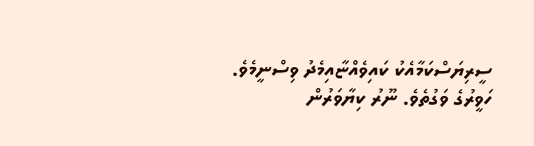ސީރިޔަސްކަމާއެކު ކައިވެއްޏާއިމެދު ވިސްނީމެވެ.
ހަވީރުގެ ވަގުތެވެ. ނޫރު ކިޔާވަރުން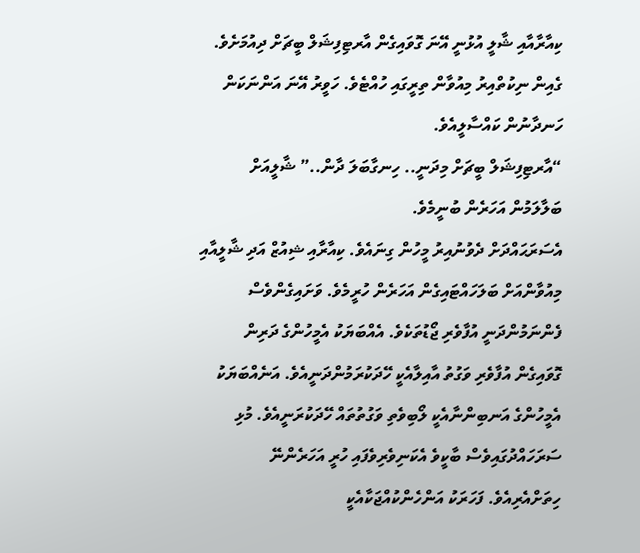ކިއާރާއާއި ޝާލީ އުޅުނީ އޭނަ ގޮވައިގެން އާރޓިފިޝަލް ބީޗަށް ދިއުމަށެވެ. ގެއިން ނިކުތްއިރު މިއުވާން ތިރީގައި ހުއްޓެވެ. ހަވީރު އޭނަ އަންނަކަން ހަނދާނުން ކައްސާލީއެވެ.
“އާރޓިފިޝަލް ބީޗަށް މިދަނީ.. ހިނގާބަލަ ދާން..” ޝާލީއަށް ބަލާލަމުން އަހަރެން ބުނީމެވެ.
އެސަރަޙައްދަށް ދެވުނުއިރު މީހުން ގިނައެވެ. ކިއާރާއި ޝިއުޒް އަދި ޝާލީއާއި މިއުވާންއަށް ބަލަހައްޓައިގެން އަހަރެން ހުރީމެވެ. ވަށައިގެންވެސް ފެންނަމުންދަނީ އުފާވެރި ޖޯޑުތަކެވެ. އެއްބަޔަކު އެމީހުންގެ ދަރިން ގޮވައިގެން އުފާވެރި ވަގުތު އާއިލާއެކީ ހޭދަކުރަމުންދަނީއެވެ. އަނެއްބަޔަކު އެމީހުންގެ އަނބިންނާއެކީ ލޯބިވެތި ވަގުތުތައް ހޭދަކުރަނީއެވެ. މުޅި ސަރަހައްދުގައިވެސް ބާކީވެ އެކަނިވެރިވެފައި ހުރީ އަހަރެންނޭ ހިތަށްއެރިއެވެ. ފަހަރަކު އަންހެންކުއްޖަކާއެކީ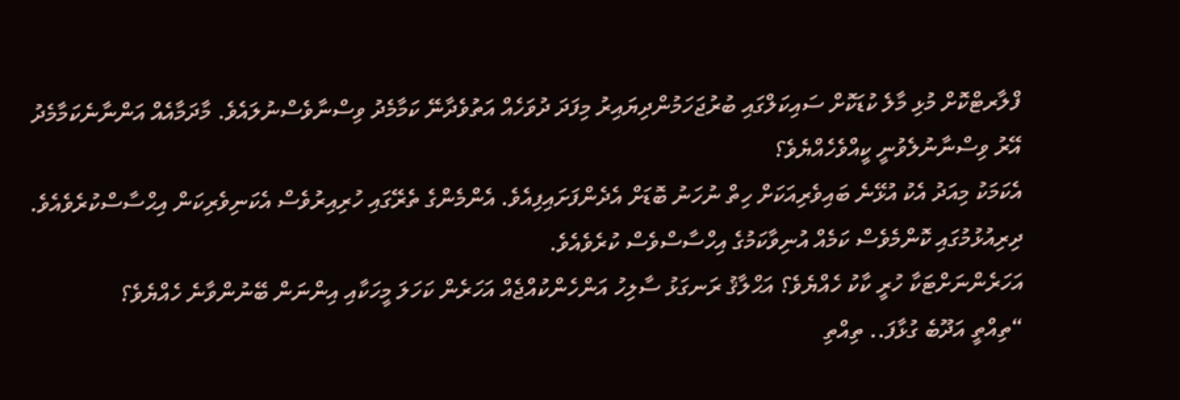ފްލާރޓްކޮށް މުޅި މާލެ ކުޑަކޮށް ސައިކަލްގައި ބުރުޖަހަމުންދިޔައިރު މިފަދަ ދުވަހެއް އަތުވެދާނޭ ކަމާމެދު ވިސްނާވެސްނުލައެވެ. މާދަމާއެއް އަންނާނެކަމާމެދު އޭރު ވިސްނާނުލެވުނީ ކީއްވެހެއްޔެވެ؟
އެކަމަކު މިއަދު އެކު އުޅޭނެ ބައިވެރިއަކަށް ހިތް ނުހަނު ބޮޑަށް އެދެންފަށައިފިއެވެ. އެންމެންގެ ތެރޭގައި ހުރިއިރުވެސް އެކަނިވެރިކަން އިޙްސާސްކުރެވެއެވެ. ދިރިއުޅުމުގައި ކޮންމެވެސް ކަމެއް އުނިވާކަމުގެ އިހްސާސްވެސް ކުރެވެއެވެ.
އަހަރެންނަށްޓަކާ ހުރީ ކާކު ހެއްޔެވެ؟ އަޙްލާޤު ރަނގަޅު ސާލިހު އަންހެންކުއްޖެއް އަހަރެން ކަހަލަ މީހަކާއި އިންނަން ބޭނުންވާނެ ހެއްޔެވެ؟
“ތިއްތީ އަދޫބެ ގުޅާފަ.. ތިއްތި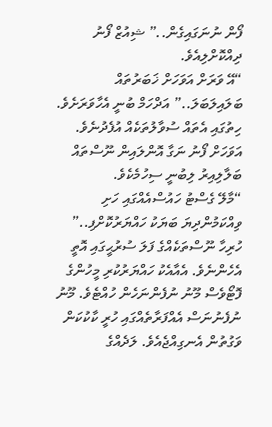ފޯން ނުނަގައިގެން..” ޝިއުޒް ފޯނު ދިއްކޮށްލިއެވެ.
“އޭ ވަރަށް އަވަހަށް ޚަބަރުތައް ބަލައިލަބަލަ..” އަދްހަމް ބުނީ އެހާވަރަށެވެ. ހިތުގައި އެތައް ސުވާލުތަކެއް އުފެދުނެވެ. އަވަހަށް ފޯނު ނަގާ އޮންލައިން ނޫސްތައް ބަލާލިއިރު ލިބުނީ ސިހުމެކެވެ.
“މާލޭ ގެސްޓު ހައުސްއެއްގައި ހަށި ވިއްކަމުންދިޔަ ބަޔަކު ހައްޔަރުކޮށްފި..” ހުރިހާ ނޫސްތަކެއްގެ ފަލަ ސުރުޙީގައި އޮތީ އެހެންނެވެ. އެއާއެކު ހައްޔަރުކުރި މީހުންގެ ފޮޓޯވެސް މޫނު ނުފެންނަހެން ހުއްޓެވެ. މޫނު ނުފެނުނަސް އެއްފަރާތެއްގައި ހުރީ ކާކުކަން ވަގުތުން އެނގިއްޖެއެވެ. ލަދެއްގެ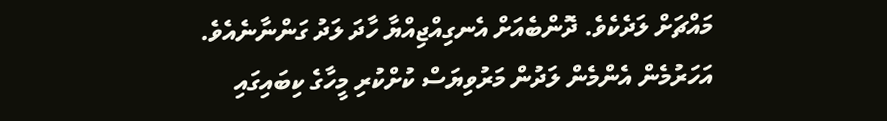މައްޗަށް ލަދެކެވެ. ދޮންބެއަށް އެނގިއްޖިއްޔާ ހާދަ ލަދު ގަންނާނެއެވެ. އަހަރުމެން އެންމެން ލަދުން މަރުވިޔަސް ކުށްކުރި މީހާގެ ކިބައިގައި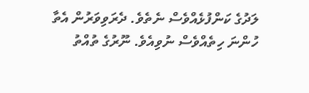ލަދުގެ ކަންފުޅެއްވެސް ނެތެވެ. ދެރަވިވަރުން އެތާ ހުންނަ ހިތެއްވެސް ނުވިއެވެ. ނޫރުގެ ތުއްތު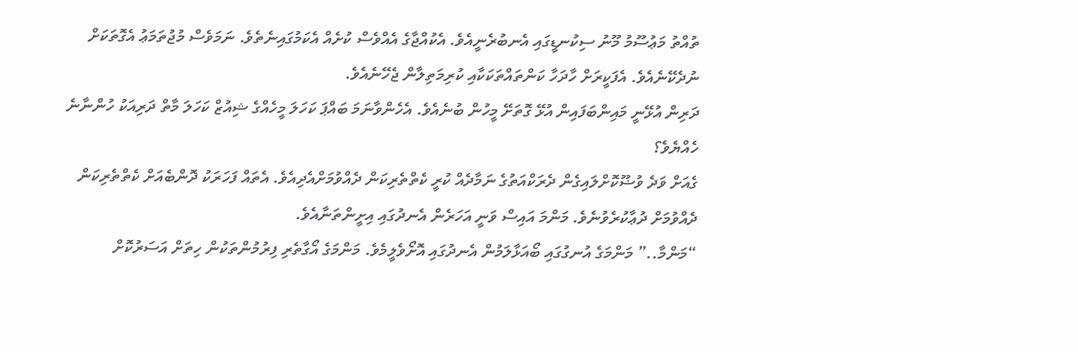ތުއްތު މަޢުސޫމު މޫނު ސިކުނޑީގައި އެނބުރެނީއެވެ. އެކުއްޖާގެ އެއްވެސް ކުށެއް އެކަމުގައިނެތެވެ. ނަމަވެސް މުޖުތަމަޢު އެގޮތަކަށް ނުދެކޭނެއެވެ. އެފަކީރަށް ހާދަހާ ކަންތައްތަކަކާއި ކުރިމަތިލާން ޖެހޭނެއެވެ.
ދަރިން އުޅޭނީ މައިންބަފައިން އުޅޭ ގޮތަށޭ މީހުން ބުނެއެވެ. އެހެންވާނަމަ ބައްޕަ ކަހަލަ މީހެއްގެ ޝިއުޒް ކަހަލަ މާތް ދަރިއަކު ހުންނާނެ ހެއްޔެވެ؟
ގެއަށް ވަދެ ވުޟޫކޮށްލައިގެން ދެރަކްއަތުގެ ނަމާދެއް ކުރީ ކެތްތެރިކަން ދެއްވުމަށްއެދިއެވެ. އެތައް ފަހަރަކު ދޮންބެއަށް ކެތްތެރިކަން ދެއްވުމަށް ދުޢާކުރެވުނެވެ. މަންމަ އައިސް ވަނީ އަހަރެން އެނދުގައި އިށީންތަނާއެވެ.
“މަންމާ..” މަންމަގެ އުނގުގައި ބޯއަޅާލަމުން އެނދުގައި އޮށޯވެލީމެވެ. މަންމަގެ އޯގާތެރި ފިރުމުންތަކުން ހިތަށް އަސަރުކޮށް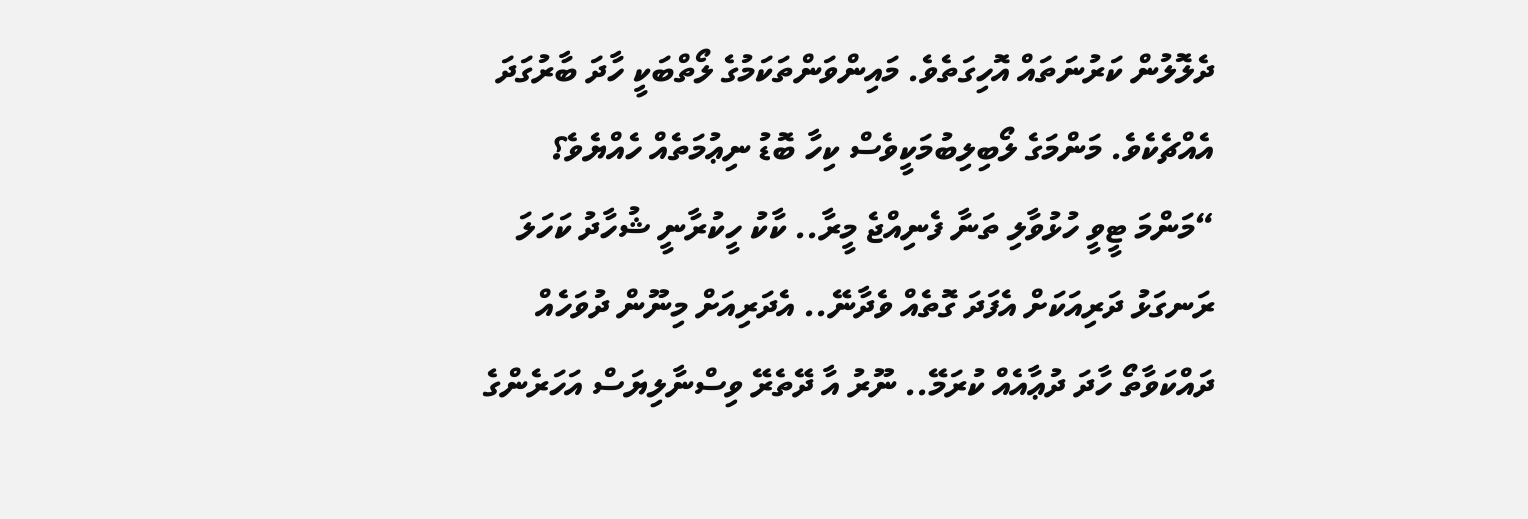ދެލޮލުން ކަރުނަތައް އޮހިގަތެވެ. މައިންވަންތަކަމުގެ ލޯތްބަކީ ހާދަ ބާރުގަދަ އެއްޗެކެވެ. މަންމަގެ ލޯބިލިބުމަކީވެސް ކިހާ ބޮޑު ނިޢުމަތެއް ހެއްޔެވެ؟
“މަންމަ ޓީވީ ހުޅުވާލި ތަނާ ފެނިއްޖެ މީރާ.. ކާކު ހީކުރާނީ ޝުހާދު ކަހަލަ ރަނގަޅު ދަރިއަކަށް އެފަދަ ގޮތެއް ވެދާނޭ.. އެދަރިއަށް މިނޫން ދުވަހެއް ދައްކަވާތޯ ހާދަ ދުޢާއެއް ކުރަމޭ.. ނޫރު އާ ދޭތެރޭ ވިސްނާލިޔަސް އަހަރެންގެ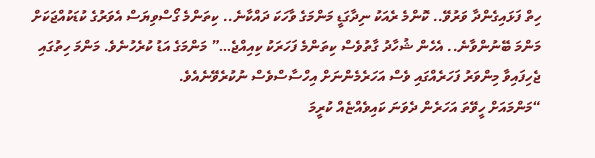ހިތް ފަޅައިގެންދާ ވަރުވޭ.. ކޮންމެ ރެއަކު ނިދާގަޑީ މަންމަގެ ވާހަކަ ދައްކާނެ.. ކިތަންމެ ގޯސްވިޔަސް އެވަރުގެ ކުޑަކުއްޖަކަށް މަންމަ ބޭނުންވާނެ.. އެހެން ޝުހާދު ގާތުވެސް ކިތަންމެ ފަހަރަކު ކިއިއްޖެ…” މަންމަގެ އަޑު ކުރެހުނެވެ. މަންމަ ހިތުގައި ޖެހިފައިވާ މިންވަރު ފަހަރެއްގައި ވެސް އަހަރެމެންނަށް އިހްސާސްވެސް ނުކުރެވޭނެއެވެ.
“މަންމައަށް ހީވޭތަ އަހަރެން ދެވަނަ ކައިވެއްޏެއް ކުރީމަ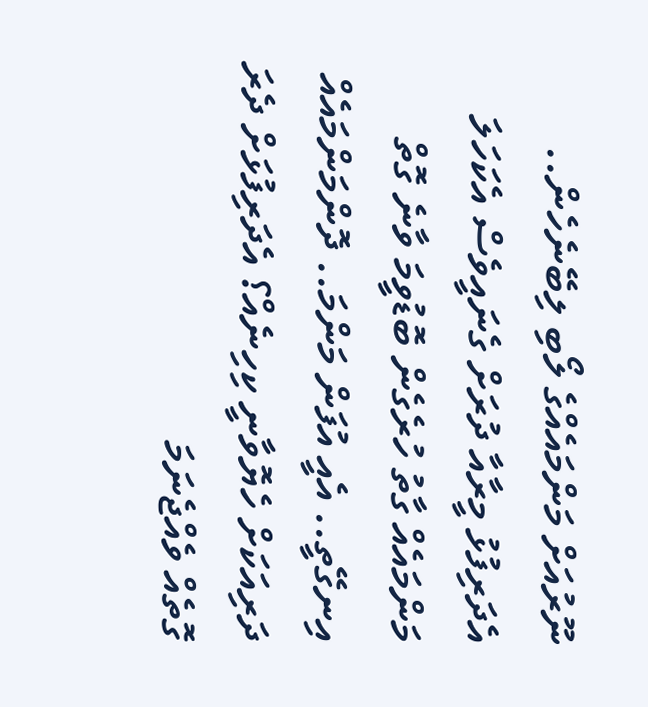ނޫރުއަށް މަންމައެއްގެ ލޯބި ލިބޭނެހެން.. އެދަރިފުޅު މީރާއާ ދުރަށް ގެނައީވެސް އެކަހަލަ މަންމައެއް ގާތު ހުރެގެން ބޮޑުވީމަ ވާނެ ގޮތް އިނގޭތީ.. އެއީ އުފަން މަންމަ.. ދޮންމަންމައެއް ދަރިއަކަށް ހެޔޮވާނީ ކިހިނެއް؟ އެދަރިފުޅަށް ދެރަ ގޮތެއް ވެއްޖެނަމަ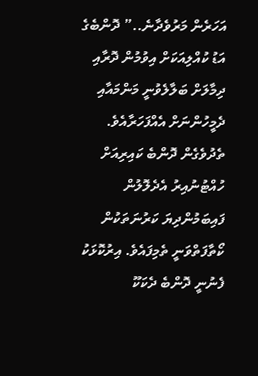އަހަރެން މަރުވެދާނެ..” ދޮންބެގެ އަޑު ކުއްލިއަކަށް އިވުމުން ދޮރާއި ދިމާލަށް ބަލާލެވުނީ މަންމައާއި ދެމީހުންނަށް އެއްފަހަރާއެވެ. ތެދުވެގެން ދޮންބެ ކައިރިއަށް ހުއްޓުނުއިރު އެދެލޮލުން ފައިބަމުންދިޔަ ކަރުނަތަކުން ކޯތާފަތްވަނީ ތެމިފައެވެ. އިރުކޮޅަކު ފެނުނީ ދޮންބެ ދެކަކޫ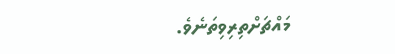މައްޗަށްތިރިވިތަނެވެ.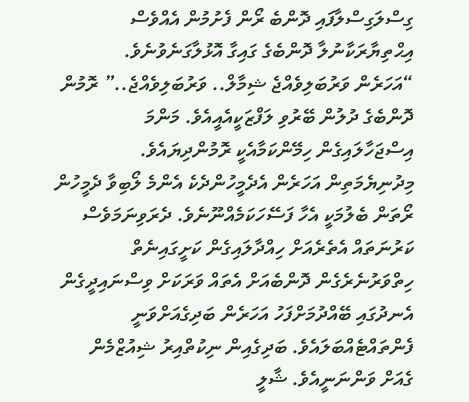ގިސްލަގިސްލާފައި ދޮންބެ ރޯން ފެށުމުން އެއްވެސް އިޙްތިޔާރަކާނުލާ ދޮންބެގެ ގައިގާ އޮޅުލާގަނެވުނެވެ.
“އަހަރެން ވަރުބަލިވެއްޖެ ޝިމާލް.. ވަރުބަލިވެއްޖެ..” ރޮމުން ދޮންބެގެ ދުލުން ބޭރުވި ލަފްޒަކީއެއީއެވެ. މަންމަ އިސްޖަހާލައިގެން ހިމޭންކަމާއެކީ ރޮމުންދިޔައެވެ. މިދުނިޔެމަތިން އަހަރެން އެދެމީހުންދެކެ އެންމެ ލޯބިވާ ދެމީހުން ރޯތަން ބެލުމަކީ އެހާ ފަސޭހަކަމެއްނޫނެވެ. ދެރަވިނަމަވެސް ކަރުނަތައް އެތެރެއަށް ހިއްދާލައިގެން ކަށީގައިނެތް ހިތްވަރުނެރެގެން ދޮންބެއަށް އެތައް ވަރަކަށް ވިސްނައިދީގެން އެނދުގައި ބޭއްދުމަށްފަހު އަހަރެން ބަދިގެއަށްވަނީ ފެންތައްޓެއްބަލައެވެ. ބަދިގެއިން ނިކުތްއިރު ޝިއުޒްމެން ގެއަށް ވަންނަނީއެވެ. ޝާލީ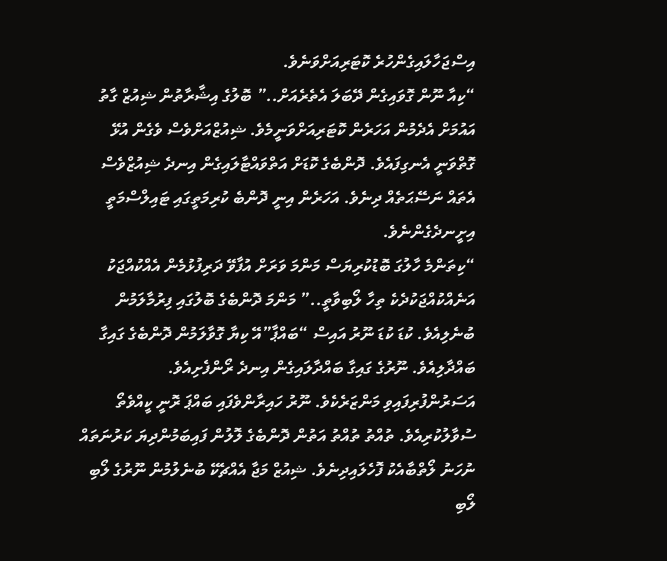އިސްޖަހާލައިގެންހުރެ ކޮޓަރިއަށްވަނެވެ.
“ކިއާ ނޫން ގޮވައިގެން ދޭބަލަ އެތެރެއަށް..” ބޮލުގެ އިޝާރާތުން ޝިއުޒް ގާތު އައުމަށް އެދެމުން އަހަރެން ކޮޓަރިއަށްވަނީމެވެ. ޝިއުޒްއަށްވެސް ވެގެން އުޅޭ ގޮތްވަނީ އެނގިފައެވެ. ދޮންބެގެ ކޮޑަށް އަތްވައްޓާލައިގެން އިނދެ ޝިއުޒްވެސް އެތައް ނަސޭޙަތެއް ދިނެވެ. އަހަރެން އިނީ ދޮންބެ ކުރިމަތީގައި ޓައިލްސްމަތީ އިށީނދެގެންނެވެ.
“ކިތަންމެ ހާލުގަ ބޮޑުކުރިޔަސް މަންމަ ވަރަށް އުފާވޭ ދަރިފުޅުމެން އެއްކުއްޖަކު އަނެއްކުއްޖަކުދެކެ ތިހާ ލޯބިވާތީ..” މަންމަ ދޮންބެގެ ބޮލުގައި ފިރުމާލަމުން ބުނެލިއެވެ. ކުޑަ ކުޑަ ނޫރު އައިސް “ބައްޕާ”އޭ ކިޔާ ގޮވާލަމުން ދޮންބެގެ ގައިގާ ބައްދާލިއެވެ. ނޫރުގެ ގައިގާ ބައްދާލައިގެން އިނދެ ރޯންފެށިއެވެ. އަސަރުންފުރިފައިވި މަންޒަރެކެވެ. ނޫރު ހައިރާންވެފައި ބައްޕަ ރޮނީ ކީއްވެތޯ ސުވާލުކުރިއެވެ. ތުއްތު ތުއްތު އަތުން ދޮންބެގެ ލޮލުން ފައިބަމުންދިޔަ ކަރުނަތައް ނުހަނު ލޯތްބާއެކު ފޮހެލައިދިނެވެ. ޝިއުޒް މަޖާ އެއްޗެކޭ ބުނެލުމުން ނޫރުގެ ލޯބި ލޯބި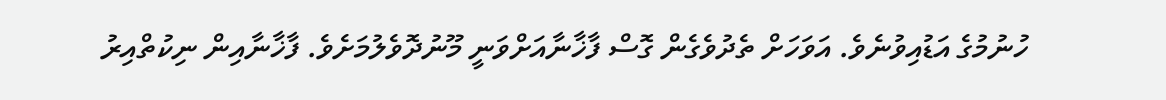ހުނުމުގެ އަޑުއިވުނެވެ. އަވަހަށް ތެދުވެގެން ގޮސް ފާޚާނާއަށްވަނީ މޫނުދޮވެލުމަށެވެ. ފާޚާނާއިން ނިކުތްއިރު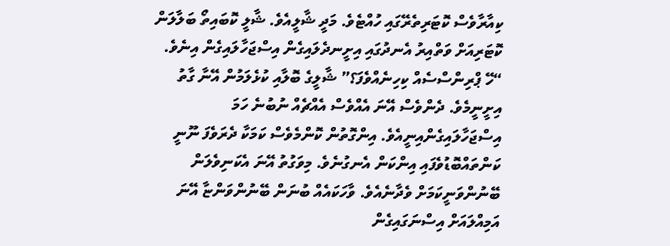ކިއާރާވެސް ކޮޓަރިތެރޭގައި ހުއްޓެވެ. މަދީ ޝާލީއެވެ. ޝާލީ ކޮބައިތޯ ބަލާލަން ކޮޓަރިއަށް ވަތްއިރު އެނދުގައި އިށީނދެލައިގެން އިސްޖަހާލައިގެން އިނެވެ.
“ހޭ ޕްރިންސްސެއް ކިހިނެއްވެފަ؟” ޝާލީގެ ބޮލާއި ކުޅެލަމުން އޭނާ ގާތު އިށީނީމެވެ. ދެންވެސް އޭނަ އެއްވެސް އެއްޗެއް ނުބުނެ ހަމަ އިސްޖަހާލައިގެންއިނީއެވެ. އިންގޮތުން ކޮންމެވެސް ކަމަކާ ދެރަވެފަ ނޫނީ ކަންތައްބޮޑުވެފައި އިންކަން އެނގުނެވެ. މިވަގުތު އޭނަ އެކަނިވެލަން ބޭނުންވަނީކަމަށް ވެދާނެއެވެ. ވާހަކައެއް ބުނަން ބޭނުންވަންޏާ އޭނަ އަމިއްލައަށް އިސްނަގައިގެން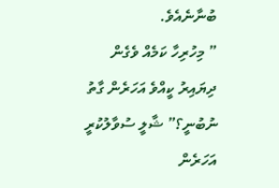ބުނާނެއެވެ.
” މިހުރިހާ ކަމެއް ވެގެން ދިޔައިރު ކީއްވެ އަހަރެން ގާތު ނުބުނީ؟” ޝާލީ ސުވާލުކުރީ އަހަރެން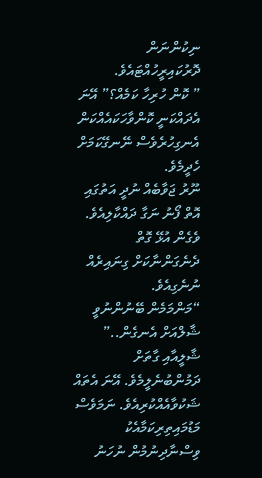ނިކުންނަން ދޮރުކައިރީހުއްޓައެވެ.
” ކޮން ހުރިހާ ކަމެއް؟” އޭނަ އެދައްކަނީ ކޮންވާހަކައެއްކަން އެނގިހުރެވެސް ނޭނގޭކަމަށް ހެދީމެވެ.
ނޫރު ޖަވާބެއް ނުދީ އަތުގައި އޮތް ފޯނު ނަގާ ދައްކާލިއެވެ. ވެގެން އުޅޭ ގޮތް ދެނެގަންނާކަށް ގިނައިރެއް ނުނެގިއެވެ.
“މަންމަމެން ބޭނުންނުވީ ޝާލްއަށް އެނގެން..” ޝާލީއާއި ގާތަށް ދަމުންބުނެލީމެވެ. އޭނަ އެތައް ޝަކުވާއެއްކުރިއެވެ. ނަމަވެސް މަޑުމައިތިރިކަމާއެކު ވިސްނާދިނުމުން ނުހަނު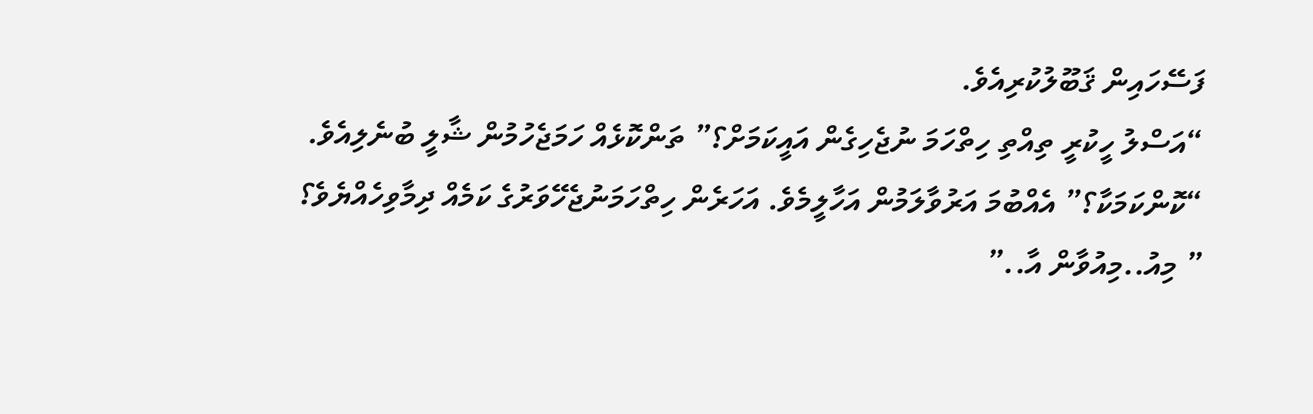ފަސޭހައިން ޤަބޫލުކުރިއެވެ.
“އަސްލު ހީކުރީ ތިއްތި ހިތްހަމަ ނުޖެހިގެން އައީކަމަށް؟” ތަންކޮޅެއް ހަމަޖެހުމުން ޝާލީ ބުނެލިއެވެ.
“ކޮންކަމަކާ؟” އެއްބުމަ އަރުވާލަމުން އަހާލީމެވެ. އަހަރެން ހިތްހަމަނުޖެހޭވަރުގެ ކަމެއް ދިމާވިހެއްޔެވެ؟
” މިއު..މިއުވާން އާ..”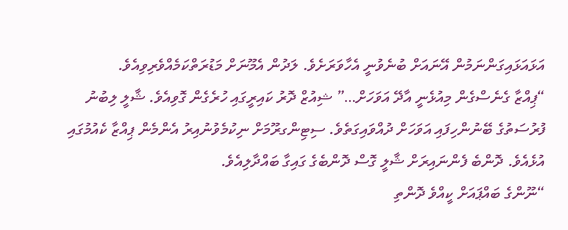އަޅައަޅައިގަންނަމުން އޭނައަށް ބުނެވުނީ އެހާވަރަށެވެ. ލަދުން އެމޫނަށް މަޑުރަތްކަމެއްވެރިވިއެވެ.
“ޕިއްޒާ ގެނެސްގެން މިއުޅެނީ އާދޭ އަވަހަށް…” ޝިއުޒް ދޮރު ކައިރީގައި ހުރެގެން ގޮވިއެވެ. ޝާލީ ލިބުނު ފުރުސަތުގެ ބޭނުންހިފައި އަވަހަށް ދުއްވައިގަތެވެ. ސިޓިންގރޫމަށް ނިކުމެވުނުއިރު އެންމެން ޕިއްޒާ ކެއުމުގައި އުޅެއެވެ. ދޮންބެ ފެންނައިރަށް ޝާލީ ގޮސް ދޮންބެގެ ގައިގާ ބައްދާލިއެވެ.
“ނޫންގެ ބައްޕައަށް ކީއްވެ ދޮންތި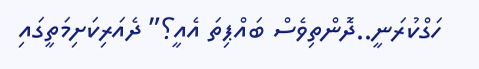ހަގްކުރަނީ..ދޮންތިވެސް ބައްޕިތަ އެއީ؟” ދެއަރިކަށިމަތީގައި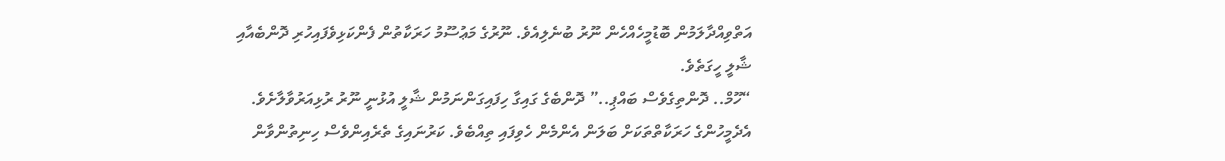އަތްވިއްދާލަމުން ބޮޑުމީހެއްހެން ނޫރު ބުނެލިއެވެ. ނޫރުގެ މަޢުސޫމު ހަރަކާތުން ފެންކަޅިވެފައިހުރި ދޮންބެއާއި ޝާލީ ހީގަތެވެ.
“ހޫމް.. ދޮންތިގެވެސް ބައްޕި..” ދޮންބެގެ ގައިގާ ހިފައިގަންނަމުން ޝާލީ އުޅުނީ ނޫރު ރުޅިއަރުވާލާށެވެ. އެދެމީހުންގެ ހަރަކާތްތަކަށް ބަލަން އެންމެން ހެވިފައި ތިއްބެވެ. ކަރުނައިގެ ތެރެއިންވެސް ހިނިތުންވާން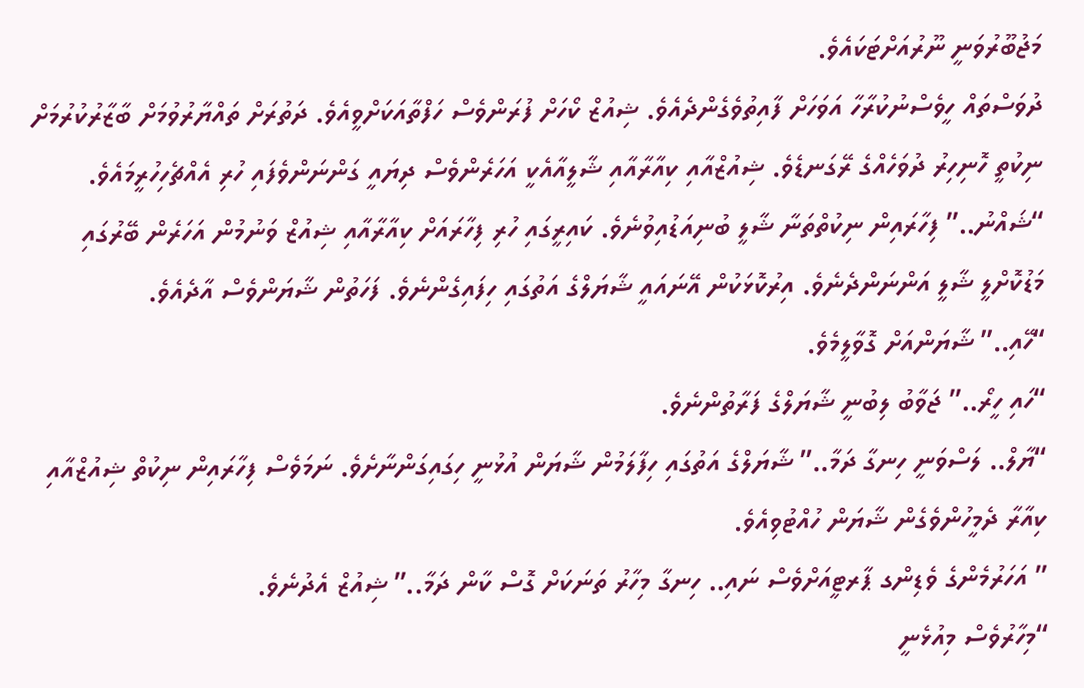މަޖުބޫރުވަނީ ނޫރުއަށްޓަކައެވެ.
ދުވަސްތައް ހީވެސްނުކުރާހާ އަވަހަށް ފާއިތުވެގެންދެއެވެ. ޝިއުޒް ކޯހަށް ފުރަންވެސް ހަފްތާއަކަށްވީއެވެ. ދަތުރަށް ތައްޔާރުވުމަށް ބާޒާރުކުރުމަށް ނިކުތީ ހޮނިހިރު ދުވަހެއްގެ ރޭގަނޑެވެ. ޝިއުޒްއާއި ކިއާރާއާއި ޝާލީއާއެކީ އަހަރެންވެސް ދިޔައީ ގަންނަންވެފައި ހުރި އެއްޗެހިހުރީމައެވެ.
“ޝައްނު..” ފިހާރައިން ނިކުތްތަނާ ޝާލީ ބުނިއަޑުއިވުނެވެ. ކައިރީގައި ހުރި ފިހާރައަށް ކިއާރާއާއި ޝިއުޒް ވަނުމުން އަހަރެން ބޭރުގައި މަޑުކޮށްލީ ޝާލީ އަންނަންދެނެވެ. އިރުކޮޅަކުން އޭނައައީ ޝާޔަލްގެ އަތުގައި ހިފައިގެންނެވެ. ފަހަތުން ޝާޔަންވެސް އާދެއެވެ.
“ހޭއި..” ޝާޔަންއަށް ގޮވާލީމެވެ.
“ހައި ހީރޯ..” ޖަވާބު ލިބުނީ ޝާޔަލްގެ ފަރާތުންނެވެ.
“ޔާލް.. ލަސްވަނީ ހިނގާ ދަމާ..” ޝާޔަލްގެ އަތުގައި ހިފާލަމުން ޝާޔަން އުޅުނީ ހިގައިގަންނާށެވެ. ނަމަވެސް ފިހާރައިން ނިކުތް ޝިއުޒްއާއި ކިއާރާ ދެމީހުންވެގެން ޝާޔަން ހުއްޓުވިއެވެ.
” އަހަރުމެންގެ ވެޑިންގ ޕާރޓީއަށްވެސް ނައި.. ހިނގާ މިހާރު ތަނަކަށް ގޮސް ކާން ދަމާ..” ޝިއުޒް އެދުނެވެ.
“މިހާރުވެސް މިއުޅެނީ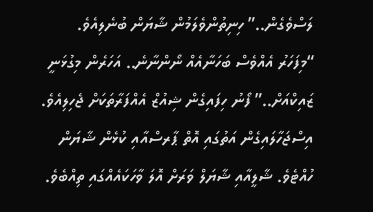ލަސްވެގެން..” ހިނިތުންވެލަމުން ޝާޔަން ބުނެލިއެވެ.
“މިފަހަރު އެއްވެސް ބަހަނާއެއް ނޯންނާނެ.. އަހަރެން މިގުޅަނީ ޒައިކްއަށް..” ފޯނު ހިފައިގެން ޝިއުޒް އެއްފަރާތަކަށް ޖެހިލިއެވެ. އިސްޖަހާލައިގެން އަތުގައި އޮތް ޕާރސްއާއި ކުޅެން ޝާޔަން ހުއްޓެވެ. ޝާލީއާއި ޝާޔަލް ވަރަށް އޮލަ ވާހަކައެއްގައި ތިއްބެވެ.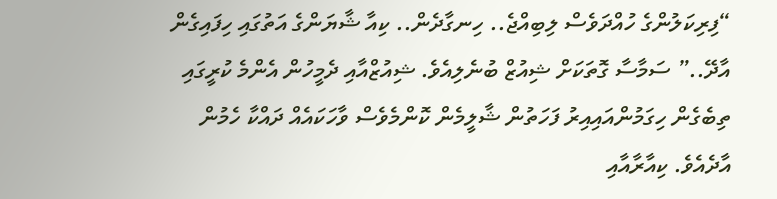“ފިރިކަލުންގެ ހުއްދަވެސް ލިބިއްޖެ.. ހިނގާދެން.. ކިއާ ޝާޔަންގެ އަތުގައި ހިފައިގެން އާދޭ..” ސަމާސާ ގޮތަކަށް ޝިއުޒް ބުނެލިއެވެ. ޝިއުޒްއާއި ދެމީހުން އެންމެ ކުރީގައި ތިބެގެން ހިގަމުންއައިއިރު ފަހަތުން ޝާލީމެން ކޮންމެވެސް ވާހަކައެއް ދައްކާ ހެމުން އާދެއެވެ. ކިއާރާއާއި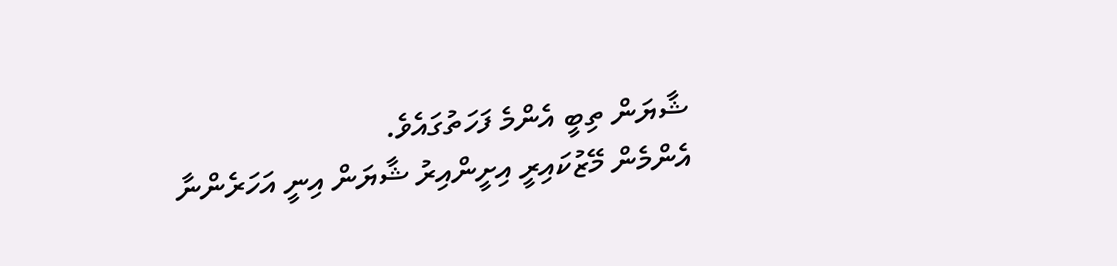ޝާޔަން ތިބީ އެންމެ ފަހަތުގައެވެ.
އެންމެން މޭޒުކައިރީ އިށީންއިރު ޝާޔަން އިނީ އަހަރެންނާ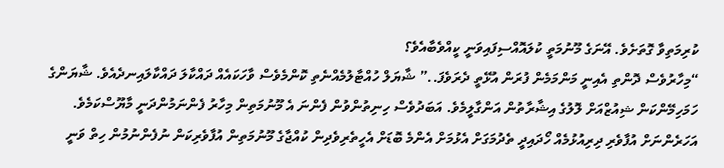ކުރިމަތިވާ ގޮތަށެވެ. އޭނަގެ މޫނުމަތީ ކުލައޮއްސިފައިވަނީ ކީއްވެބާއެވެ؟
“މިހާރުވެސް ދޮންތި އެއިނީ މަންމަމެން ފުރަން އުޅޭތީ ދެރަވެފަ..” ޝާޔަލް ހުއްޓާލުމެއްނެތި ކޮންމެވެސް ވާހަކައެއް ދައްކާލަ ދައްކާލައިނދެއެވެ. ޝާޔަންގެ ހަމަހިމޭންކަން ޝިއުޒްއަށް ލޮލުގެ އިޝާރާތުން އަންގާލީމެވެ. އަބަދުވެސް ހިނިތުންވުން ފެންނަ އެ މޫނުމަތިން މިހާރު ފެންނަމުންދަނީ މާޔޫސްކަމެވެ. އަހަރެންނަށް އުފާވެރި ދިރިއުޅުމެއް ހޯދައިދީ ތެދުމަގަށް އެޅުމަށް އެންމެ ބޮޑަށް އެހީތެރިވެދިން ކުއްޖާގެ މޫނުމަތިން އުފާވެރިކަން ނުފެންނުމުން ހިތް ވަނީ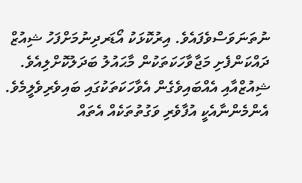ނުތަނަވަސްވެފައެވެ. އިރުކޮޅަކު އޯޑަރދިނުމަށްފަހު ޝިއުޒް ދައްކަންފެށި މަޖާވާހަކަތަކުން މާޙައުލު ބަދަލުކޮށްލިއެވެ. ޝިއުޒްއާއި އެއްބައިވެގެން އެވާހަކަތަކުގައި ބައިވެރިވެލީމެވެ. އެންމެންނާއެކީ އުފާވެރި ވަގުތުތަކެއް އެތައް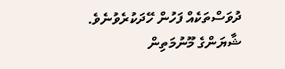ދުވަސްތަކެއް ފަހުން ހޭދަކުރެވުނެވެ. ޝާޔަންގެ މޫނުމަތިން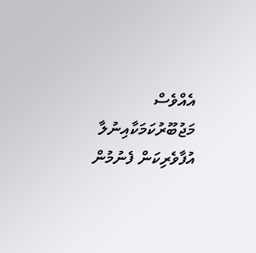އެއްވެސް މަޖުބޫރުކަމަކާއިނުލާ އުފާވެރިކަން ފެނުމުން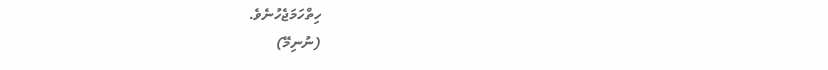ހިތްހަމަޖެހުނެވެ.
(ނުނިމޭ)